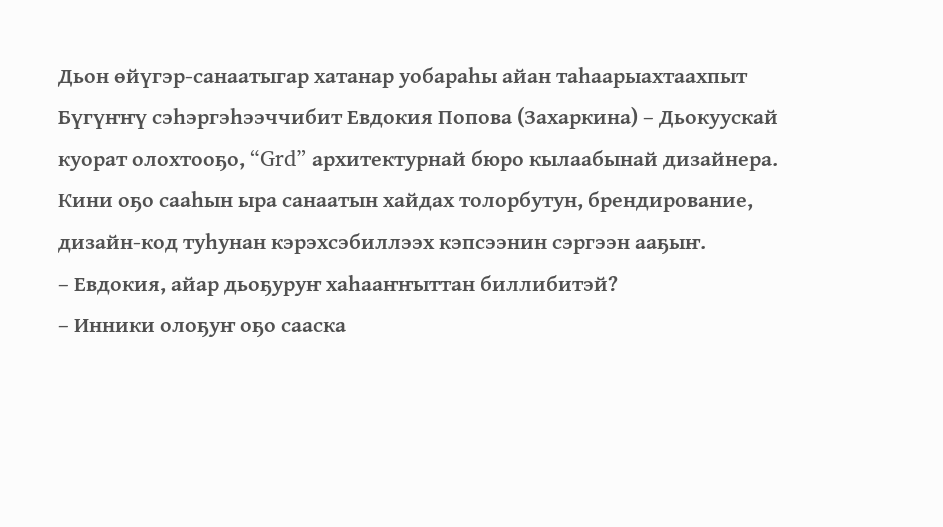Дьон өйүгэр-санаатыгар хатанар уобараһы айан таһаарыахтаахпыт
Бүгүҥҥү сэһэргэһээччибит Евдокия Попова (Захаркина) – Дьокуускай куорат олохтооҕо, “Grd” архитектурнай бюро кылаабынай дизайнера. Кини оҕо сааһын ыра санаатын хайдах толорбутун, брендирование, дизайн-код туһунан кэрэхсэбиллээх кэпсээнин сэргээн ааҕыҥ.
– Евдокия, айар дьоҕуруҥ хаһааҥҥыттан биллибитэй?
– Инники олоҕуҥ оҕо сааска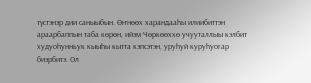түстэнэр дии саныыбын. Өҥнөөх харандааһы илиибиттэн араарбаппын таба көрөн, ийэм Чөркөөххө учууталлыы кэлбит худуоһунньук кыыһы кытта кэпсэтэн, уруһуй куруһуогар биэрбитэ. Ол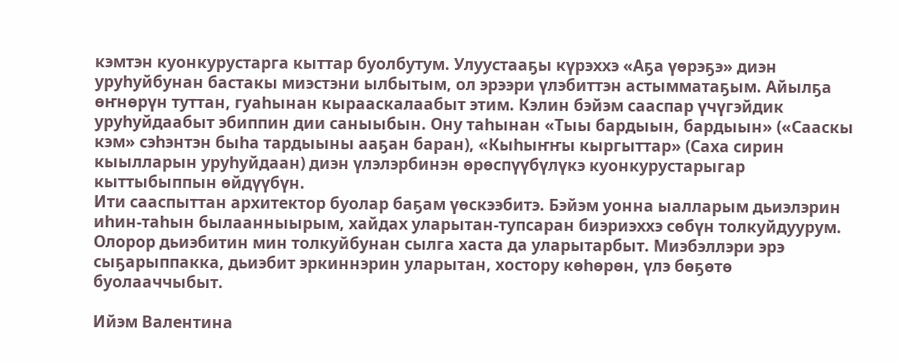кэмтэн куонкурустарга кыттар буолбутум. Улуустааҕы күрэххэ «Аҕа үөрэҕэ» диэн уруһуйбунан бастакы миэстэни ылбытым, ол эрээри үлэбиттэн астымматаҕым. Айылҕа өҥнөрүн туттан, гуаһынан кырааскалаабыт этим. Кэлин бэйэм сааспар үчүгэйдик уруһуйдаабыт эбиппин дии саныыбын. Ону таһынан «Тыы бардыын, бардыын» («Сааскы кэм» сэһэнтэн быһа тардыыны ааҕан баран), «Кыhыҥҥы кыргыттар» (Саха сирин кыылларын уруһуйдаан) диэн үлэлэрбинэн өрөспүүбүлүкэ куонкурустарыгар кыттыбыппын өйдүүбүн.
Ити сааспыттан архитектор буолар баҕам үөскээбитэ. Бэйэм уонна ыалларым дьиэлэрин иһин-таһын былаанныырым, хайдах уларытан-тупсаран биэриэххэ сөбүн толкуйдуурум. Олорор дьиэбитин мин толкуйбунан сылга хаста да уларытарбыт. Миэбэллэри эрэ сыҕарыппакка, дьиэбит эркиннэрин уларытан, хостору көһөрөн, үлэ бөҕөтө буолааччыбыт.

Ийэм Валентина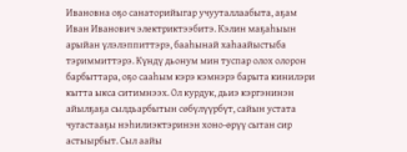Ивановна оҕо санаторийыгар учууталлаабыта, аҕам Иван Иванович электриктээбитэ. Кэлин маҕаһыын арыйан үлэлэппиттэрэ, бааһынай хаһаайыстыба тэриммиттэрэ. Күндү дьонум мин туспар олох олорон барбыттара, оҕо сааһым кэрэ кэмнэрэ барыта кинилэри кытта ыкса ситимнээх. Ол курдук, дьиэ кэргэнинэн айылҕаҕа сылдьарбытын сөбүлүүрбүт, сайын устата чугастааҕы нэһилиэктэринэн хоно-өрүү сытан сир астыырбыт. Сыл аайы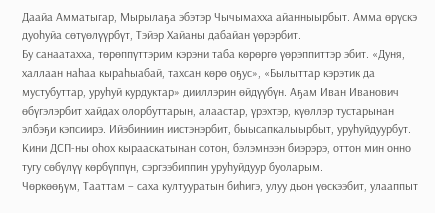Даайа Амматыгар, Мырылаҕа эбэтэр Чычымахха айанныырбыт. Амма өрүскэ дуоһуйа сөтүөлүүрбүт, Тэйэр Хайаны дабайан үөрэрбит.
Бу санаатахха, төрөппүттэрим кэрэни таба көрөргө үөрэппиттэр эбит. «Дуня, халлаан наһаа кыраһыабай, тахсан көрө оҕус», «Былыттар кэрэтик да мустубуттар, уруһуй курдуктар» дииллэрин өйдүүбүн. Аҕам Иван Иванович өбүгэлэрбит хайдах олорбуттарын, алаастар, үрэхтэр, күөллэр тустарынан элбэҕи кэпсиирэ. Ийэбиниин иистэнэрбит, быысапкалыырбыт, уруһуйдуурбут. Кини ДСП-ны оһох кырааскатынан сотон, бэлэмнээн биэрэрэ, оттон мин онно тугу сөбүлүү көрбүппүн, сэргээбиппин уруһуйдуур буоларым.
Чөркөөҕүм, Тааттам – саха култууратын биhигэ, улуу дьон үөскээбит, улааппыт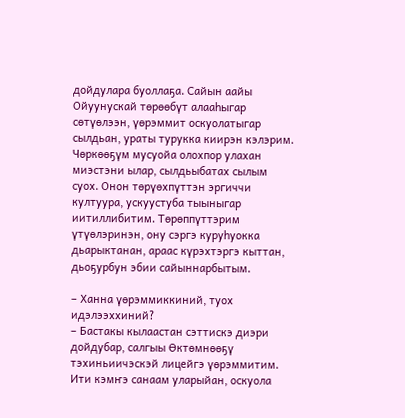дойдулара буоллаҕа. Сайын аайы Ойуунускай төрөөбүт алааһыгар сөтүөлээн, үөрэммит оскуолатыгар сылдьан, ураты турукка киирэн кэлэрим. Чөркөөҕүм мусуойа олохпор улахан миэстэни ылар, сылдьыбатах сылым суох. Онон төрүөхпүттэн эргиччи култуура, ускуустуба тыыныгар иитиллибитим. Төрөппүттэрим үтүөлэринэн, ону сэргэ куруһуокка дьарыктанан, араас күрэхтэргэ кыттан, дьоҕурбун эбии сайыннарбытым.

– Ханна үөрэммиккиний, туох идэлээххиний?
– Бастакы кылаастан сэттискэ диэри дойдубар, салгыы Өктөмнөөҕү тэхиньиичэскэй лицейгэ үөрэммитим. Ити кэмҥэ санаам уларыйан, оскуола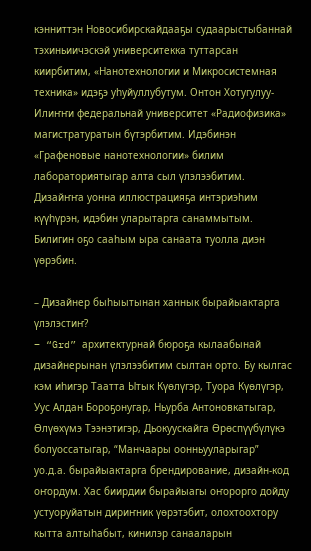кэнниттэн Новосибирскайдааҕы судаарыстыбаннай тэхиньиичэскэй университекка туттарсан киирбитим, «Нанотехнологии и Микросистемная техника» идэҕэ уһуйуллубутум. Онтон Хотугулуу-Илиҥҥи федеральнай университет «Радиофизика» магистратуратын бүтэрбитим. Идэбинэн «Графеновые нанотехнологии» билим лабораториятыгар алта сыл үлэлээбитим. Дизайҥҥа уонна иллюстрацияҕа интэриэһим күүһүрэн, идэбин уларытарга санаммытым. Билигин оҕо сааһым ыра санаата туолла диэн үөрэбин.

– Дизайнер быһыытынан ханнык бырайыактарга үлэлэстиҥ?
– “Grd” архитектурнай бюроҕа кылаабынай дизайнерынан үлэлээбитим сылтан орто. Бу кылгас кэм иһигэр Таатта Ытык Күөлүгэр, Туора Күөлүгэр, Уус Алдан Бороҕонугар, Ньурба Антоновкатыгар, Өлүөхүмэ Тээнэтигэр, Дьокуускайга Өрөспүүбүлүкэ болуоссатыгар, “Манчаары оонньууларыгар” уо.д.а. бырайыактарга брендирование, дизайн-код оҥордум. Хас биирдии бырайыагы оҥорорго дойду устуоруйатын дириҥник үөрэтэбит, олохтоохтору кытта алтыһабыт, кинилэр санааларын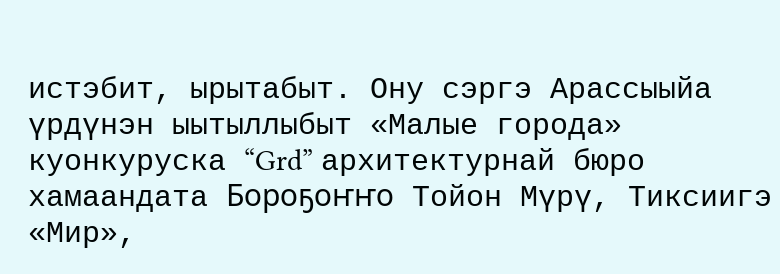истэбит, ырытабыт. Ону сэргэ Арассыыйа үрдүнэн ыытыллыбыт «Малые города» куонкуруска “Grd” архитектурнай бюро хамаандата Бороҕоҥҥо Тойон Мүрү, Тиксиигэ «Мир»,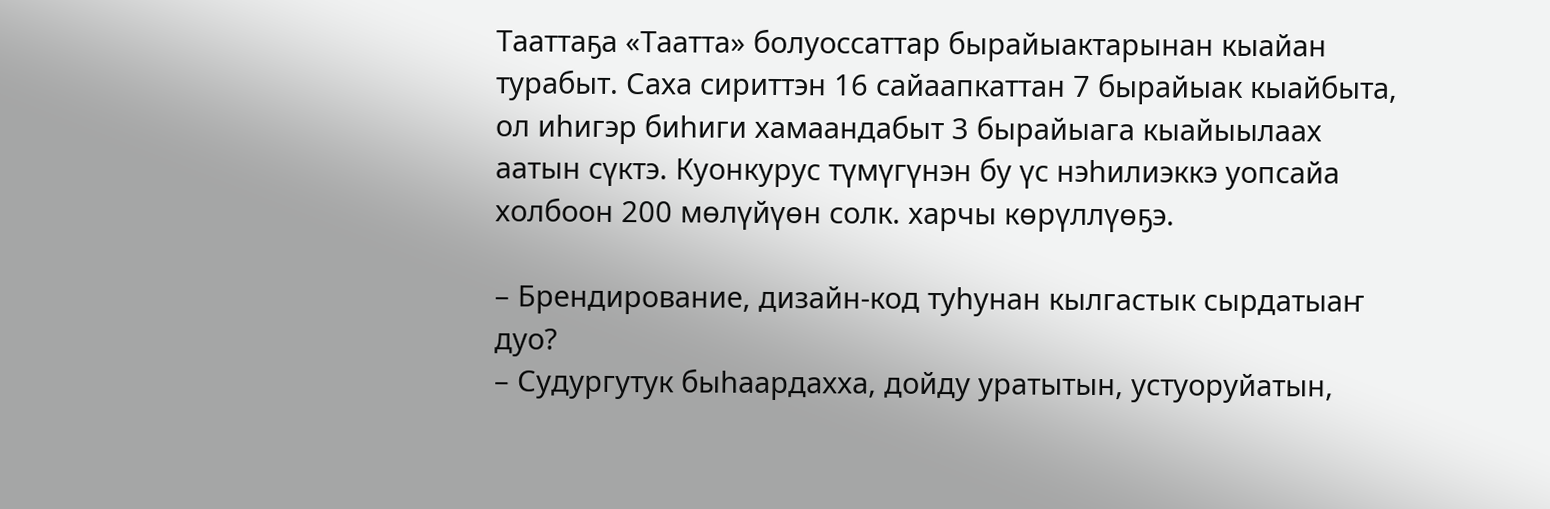Тааттаҕа «Таатта» болуоссаттар бырайыактарынан кыайан турабыт. Саха сириттэн 16 сайаапкаттан 7 бырайыак кыайбыта, ол иһигэр биһиги хамаандабыт 3 бырайыага кыайыылаах аатын сүктэ. Куонкурус түмүгүнэн бу үс нэһилиэккэ уопсайа холбоон 200 мөлүйүөн солк. харчы көрүллүөҕэ.

– Брендирование, дизайн-код туһунан кылгастык сырдатыаҥ дуо?
– Судургутук быһаардахха, дойду уратытын, устуоруйатын,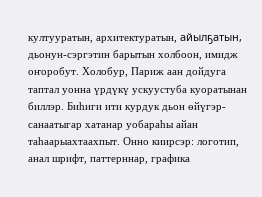култууратын, архитектуратын, айылҕатын, дьонун-сэргэтин барытын холбоон, имидж оҥоробут. Холобур, Париж аан дойдуга таптал уонна үрдүкү ускуустуба куоратынан биллэр. Биһиги ити курдук дьон өйүгэр-санаатыгар хатанар уобараһы айан таһаарыахтаахпыт. Онно киирсэр: логотип, анал шрифт, паттерннар, графика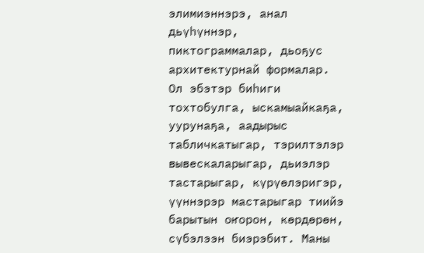элимиэннэрэ, анал дьүһүннэр, пиктограммалар, дьоҕус архитектурнай формалар. Ол эбэтэр биһиги тохтобулга, ыскамыайкаҕа, уурунаҕа, аадырыс табличкатыгар, тэрилтэлэр вывескаларыгар, дьиэлэр тастарыгар, күрүөлэригэр, үүннэрэр мастарыгар тиийэ барытын оҥорон, көрдөрөн, сүбэлээн биэрэбит. Маны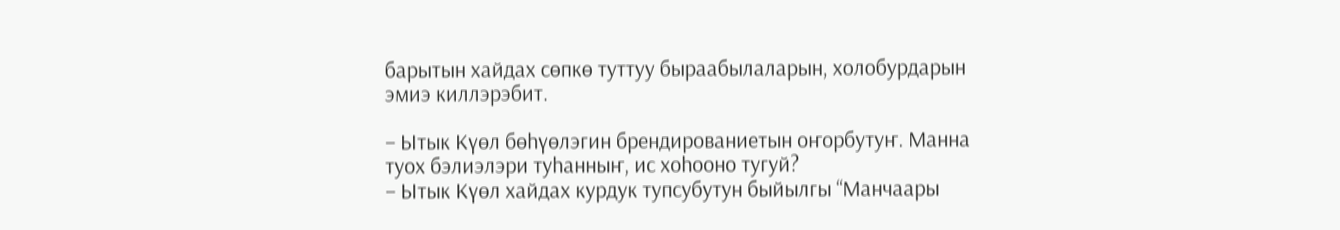барытын хайдах сөпкө туттуу быраабылаларын, холобурдарын эмиэ киллэрэбит.

– Ытык Күөл бөһүөлэгин брендированиетын оҥорбутуҥ. Манна туох бэлиэлэри туһанныҥ, ис хоһооно тугуй?
– Ытык Күөл хайдах курдук тупсубутун быйылгы “Манчаары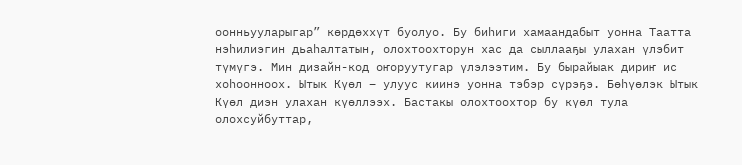оонньууларыгар” көрдөххүт буолуо. Бу биһиги хамаандабыт уонна Таатта нэһилиэгин дьаһалтатын, олохтоохторун хас да сыллааҕы улахан үлэбит түмүгэ. Мин дизайн-код оҥоруутугар үлэлээтим. Бу бырайыак дириҥ ис хоһоонноох. Ытык Күөл – улуус киинэ уонна тэбэр сүрэҕэ. Бөһүөлэк Ытык Күөл диэн улахан күөллээх. Бастакы олохтоохтор бу күөл тула олохсуйбуттар,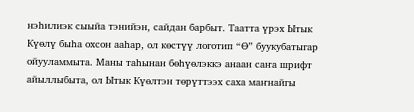нэһилиэк сыыйа тэнийэн, сайдан барбыт. Таатта үрэх Ытык Күөлү быһа охсон ааһар, ол көстүү логотип “Ө” буукубатыгар ойууламмыта. Маны таһынан бөһүөлэккэ анаан саҥа шрифт айыллыбыта, ол Ытык Күөлтэн төрүттээх саха маҥнайгы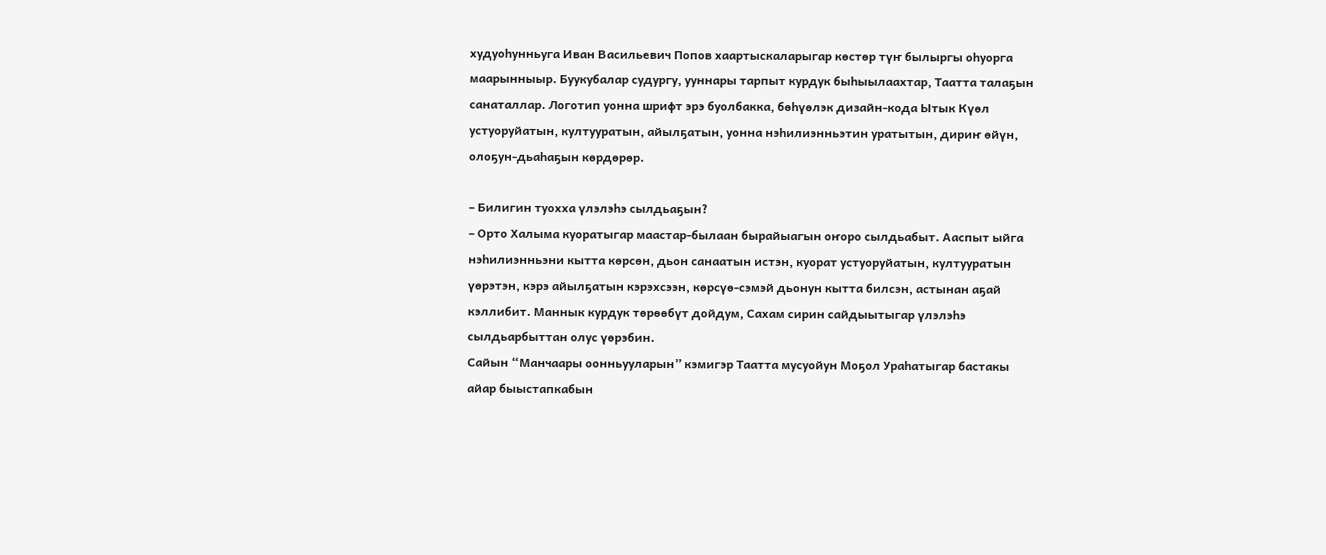худуоһунньуга Иван Васильевич Попов хаартыскаларыгар көстөр түҥ былыргы оһуорга маарынныыр. Буукубалар судургу, ууннары тарпыт курдук быһыылаахтар, Таатта талаҕын санаталлар. Логотип уонна шрифт эрэ буолбакка, бөһүөлэк дизайн-кода Ытык Күөл устуоруйатын, култууратын, айылҕатын, уонна нэһилиэнньэтин уратытын, дириҥ өйүн, олоҕун-дьаһаҕын көрдөрөр.

– Билигин туохха үлэлэһэ сылдьаҕын?
– Орто Халыма куоратыгар маастар-былаан бырайыагын оҥоро сылдьабыт. Ааспыт ыйга нэһилиэнньэни кытта көрсөн, дьон санаатын истэн, куорат устуоруйатын, култууратын үөрэтэн, кэрэ айылҕатын кэрэхсээн, көрсүө-сэмэй дьонун кытта билсэн, астынан аҕай кэллибит. Маннык курдук төрөөбүт дойдум, Сахам сирин сайдыытыгар үлэлэһэ сылдьарбыттан олус үөрэбин.
Сайын “Манчаары оонньууларын” кэмигэр Таатта мусуойун Моҕол Ураһатыгар бастакы айар быыстапкабын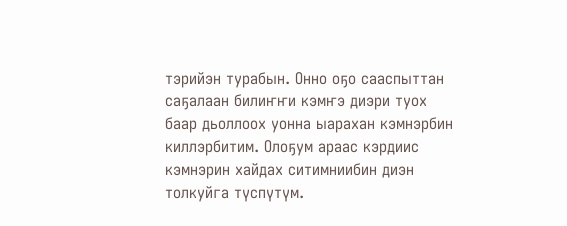тэрийэн турабын. Онно оҕо сааспыттан саҕалаан билиҥҥи кэмҥэ диэри туох баар дьоллоох уонна ыарахан кэмнэрбин киллэрбитим. Олоҕум араас кэрдиис кэмнэрин хайдах ситимниибин диэн толкуйга түспүтүм.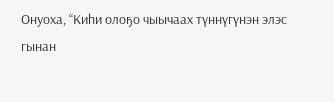Онуоха, “Киһи олоҕо чыычаах түннүгүнэн элэс гынан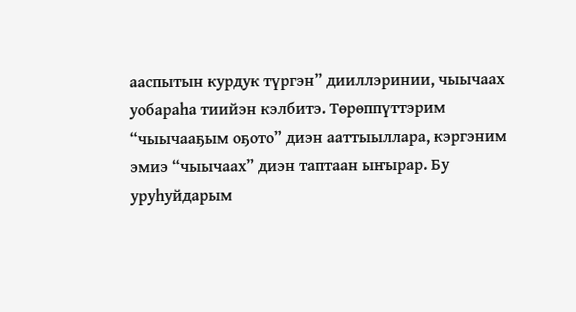ааспытын курдук түргэн” дииллэринии, чыычаах уобараһа тиийэн кэлбитэ. Төрөппүттэрим “чыычааҕым оҕото” диэн ааттыыллара, кэргэним эмиэ “чыычаах” диэн таптаан ыҥырар. Бу уруһуйдарым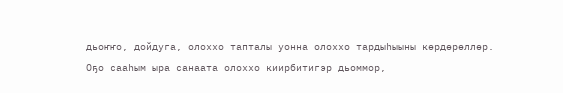дьоҥҥо, дойдуга, олоххо тапталы уонна олоххо тардыһыыны көрдөрөллөр. Оҕо сааһым ыра санаата олоххо киирбитигэр дьоммор,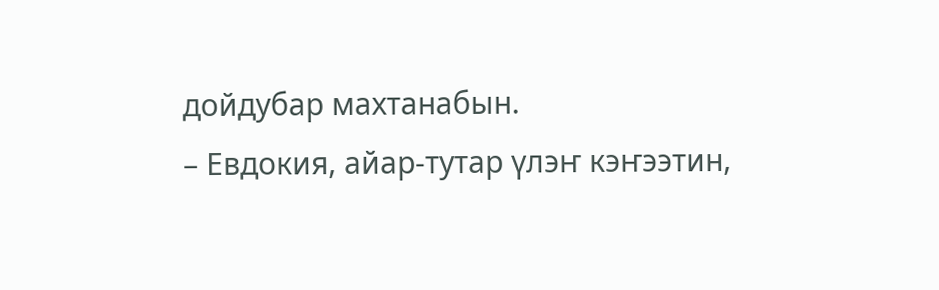дойдубар махтанабын.
– Евдокия, айар-тутар үлэҥ кэҥээтин,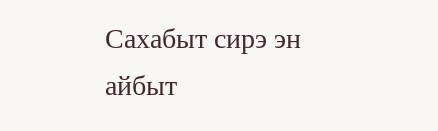Сахабыт сирэ эн айбыт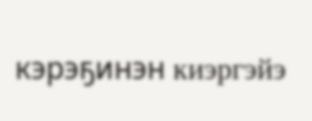кэрэҕинэн киэргэйэ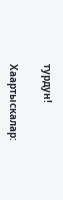турдун!

Хаартыскалар: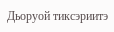Дьоруой тиксэриитэ